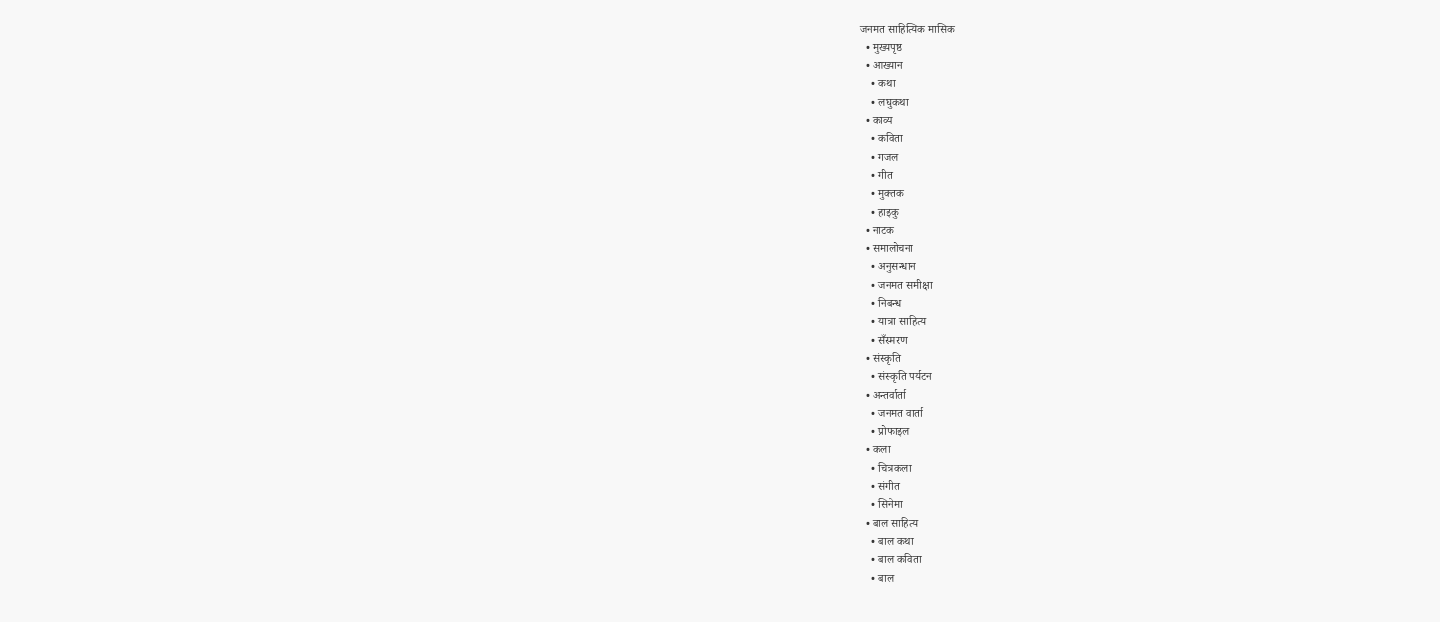जनमत साहित्यिक मासिक
  • मुख्यपृष्ठ
  • आख्यान
    • कथा
    • लघुकथा
  • काव्य
    • कविता
    • गजल
    • गीत
    • मुक्तक
    • हाइकु
  • नाटक
  • समालोचना
    • अनुसन्धान
    • जनमत समीक्षा
    • निबन्ध
    • यात्रा साहित्य
    • सँस्मरण
  • संस्कृति
    • संस्कृति पर्यटन
  • अन्तर्वार्ता
    • जनमत वार्ता
    • प्रोफाइल
  • कला
    • चित्रकला
    • संगीत
    • सिनेमा
  • बाल साहित्य
    • बाल कथा
    • बाल कविता
    • बाल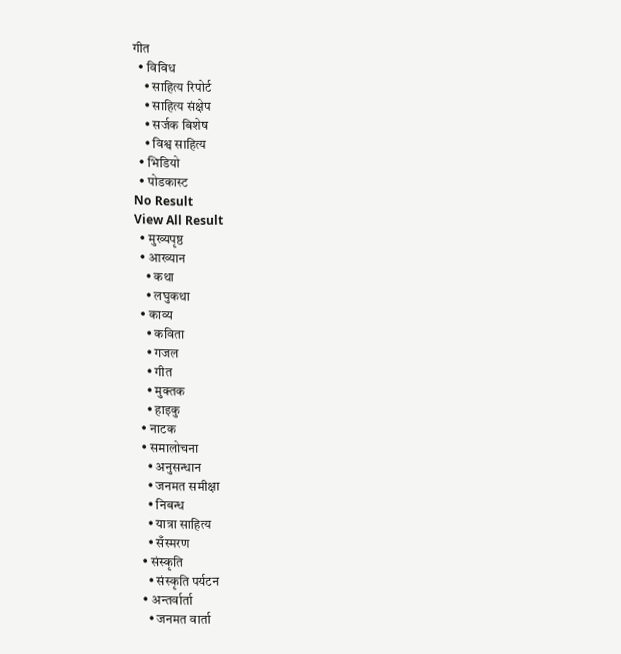गीत
  • विविध
    • साहित्य रिपोर्ट
    • साहित्य संक्षेप
    • सर्जक बिशेष
    • विश्व साहित्य
  • भिडियो
  • पोडकास्ट
No Result
View All Result
  • मुख्यपृष्ठ
  • आख्यान
    • कथा
    • लघुकथा
  • काव्य
    • कविता
    • गजल
    • गीत
    • मुक्तक
    • हाइकु
  • नाटक
  • समालोचना
    • अनुसन्धान
    • जनमत समीक्षा
    • निबन्ध
    • यात्रा साहित्य
    • सँस्मरण
  • संस्कृति
    • संस्कृति पर्यटन
  • अन्तर्वार्ता
    • जनमत वार्ता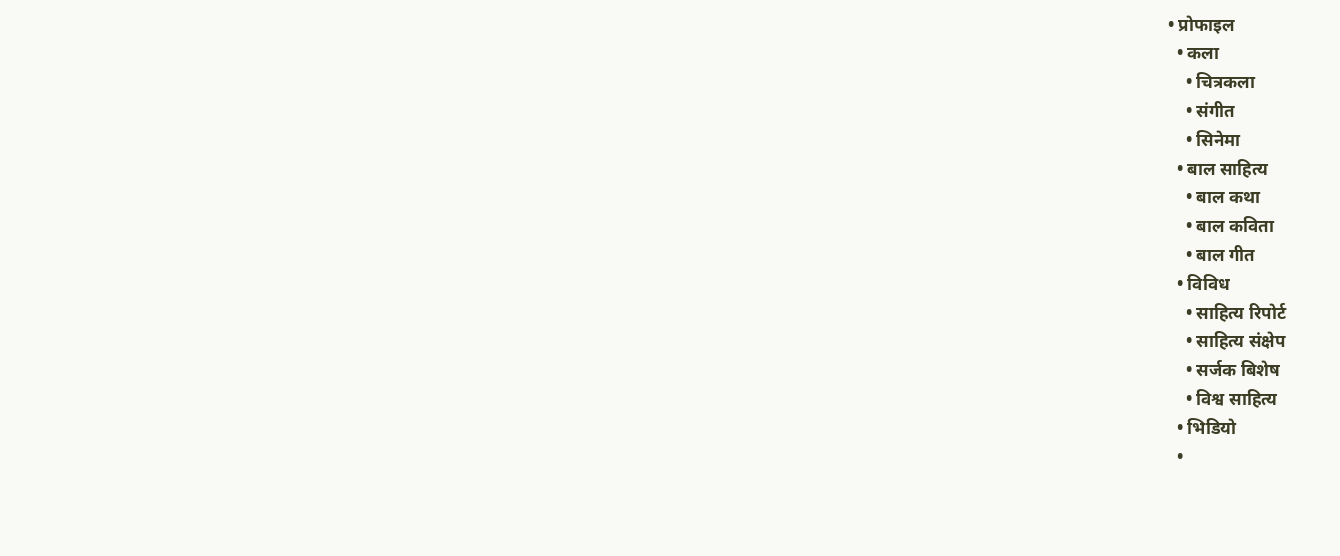• प्रोफाइल
  • कला
    • चित्रकला
    • संगीत
    • सिनेमा
  • बाल साहित्य
    • बाल कथा
    • बाल कविता
    • बाल गीत
  • विविध
    • साहित्य रिपोर्ट
    • साहित्य संक्षेप
    • सर्जक बिशेष
    • विश्व साहित्य
  • भिडियो
  •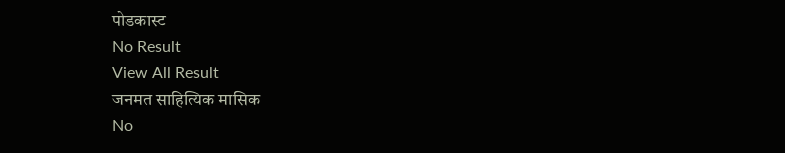पोडकास्ट
No Result
View All Result
जनमत साहित्यिक मासिक
No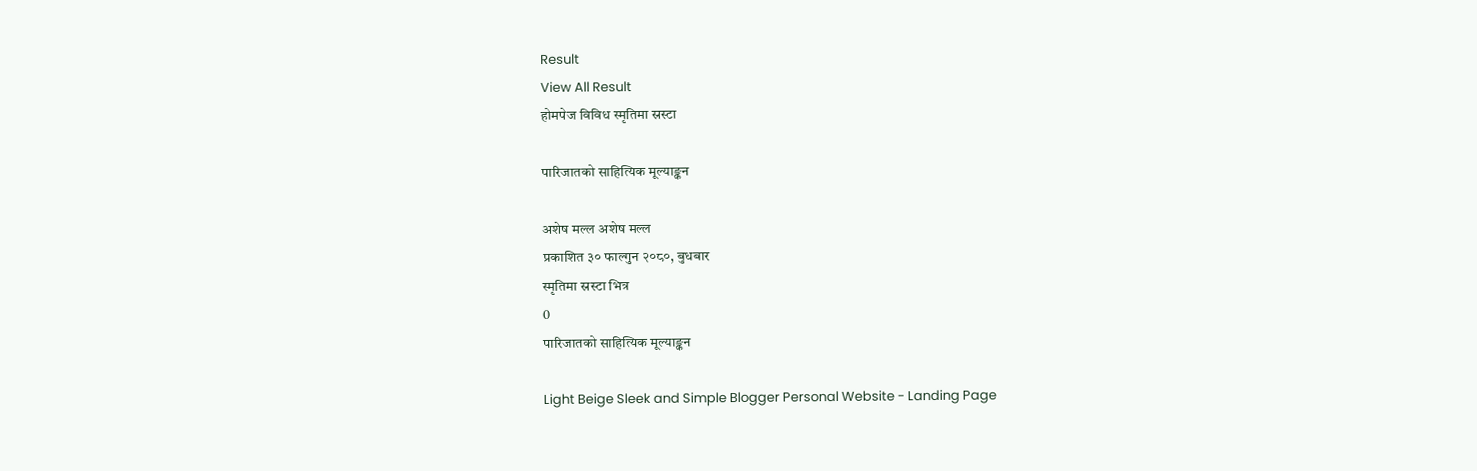Result
View All Result
होमपेज विविध स्मृतिमा स्रस्टा

पारिजातको साहित्यिक मूल्याङ्कन

अशेष मल्ल अशेष मल्ल
प्रकाशित ३० फाल्गुन २०८०, बुधबार
स्मृतिमा स्रस्टा भित्र
0
पारिजातको साहित्यिक मूल्याङ्कन

Light Beige Sleek and Simple Blogger Personal Website - Landing Page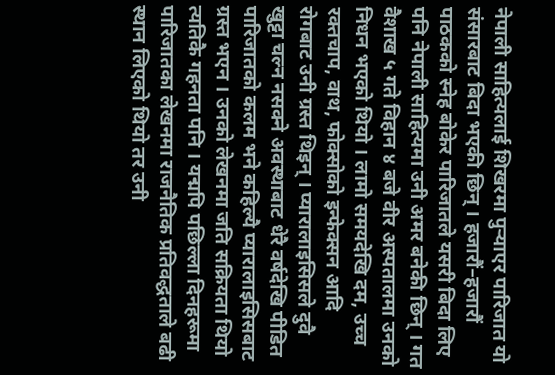नेपाली साहित्यलाई शिखरमा पुर्‍याएर पारिजात यो संसारबाट बिदा भएकी छिन् । हजारौं–हजारौं पाठकको स्नेह बोकेर पारिजातले यसरी बिदा लिए पनि नेपाली साहित्यमा उनी अमर बनेकी छिन् । गत वैशाख ५ गते विहान ४ बजे वीर अस्पतालमा उनको निधन भएको थियो । लामो समयदेखि दम, उच्च रक्तचाप, वाथ, फोक्सोको इन्फेक्सन आदि रोगबाट उनी ग्रस्त थिइन् । प्यारालाइसिसले दुवै खुट्टा चल्न नसक्ने अवस्थाबाट धेरै वर्षदेखि पीडित पारिजातको कलम भने कहिल्यै प्यारालाइसिसबाट ग्रस्त भएन । उनको लेखनमा जति सक्रियता थियो त्यतिकै गहनता पनि । यद्मपि पछिल्ला दिनहरूमा पारिजातका लेखनमा राजनैतिक प्रतिवद्धताले बढी स्थान लिएको थियो तर उनी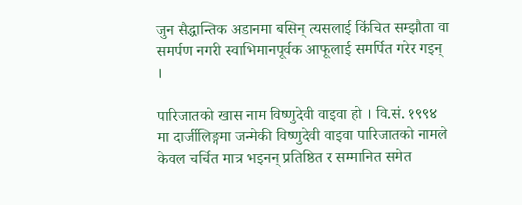जुन सैद्धान्तिक अडानमा बसिन् त्यसलाई किंचित सम्झौता वा समर्पण नगरी स्वाभिमानपूर्वक आफूलाई समर्पित गरेर गइन् ।

पारिजातको खास नाम विष्णुदेवी वाइवा हो । वि.सं. १९९४ मा दार्जीलिङ्गमा जन्मेकी विष्णुदेवी वाइवा पारिजातको नामले केवल चर्चित मात्र भइनन् प्रतिष्ठित र सम्मानित समेत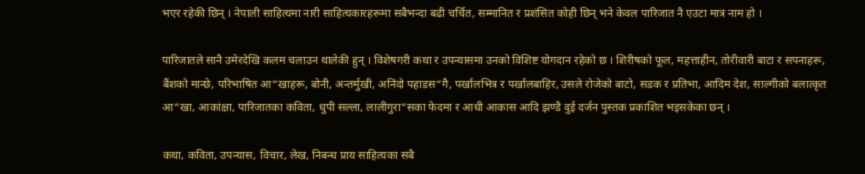भएर रहेकी छिन् । नेपाली साहित्यमा नारी साहित्यकारहरूमा सबैभन्दा बढी चर्चित, सम्मानित र प्रशंसित कोही छिन् भने केवल पारिजात नै एउटा मात्र नाम हो ।

पारिजातले सानै उमेरदेखि कलम चलाउन थालेकी हुन् । विशेषगरी कथा र उपन्यासमा उनको विशिष्ट योगदान रहेको छ । शिरीषको फूल, महत्ताहीन, तोरीवारी बाटा र सपनाहरू, बैंशको मान्छे, परिभाषित आ“खाहरू, बोनी, अन्तर्मुखी, अनिंदो पहाडस“गै, पर्खालभित्र र पर्खालबाहिर, उसले रोजेको बाटो, सडक र प्रतिभा, आदिम देश, साल्गीको बलात्कृत आ“खा, आकांक्षा, पारिजातका कविता, धुपी सल्ला, लालीगुरा“सका फेदमा र आधी आकास आदि झण्डै दुई दर्जन पुस्तक प्रकाशित भइसकेका छन् ।

कथा, कविता, उपन्यास, विचार, लेख, निबन्ध प्राय साहित्यका सबै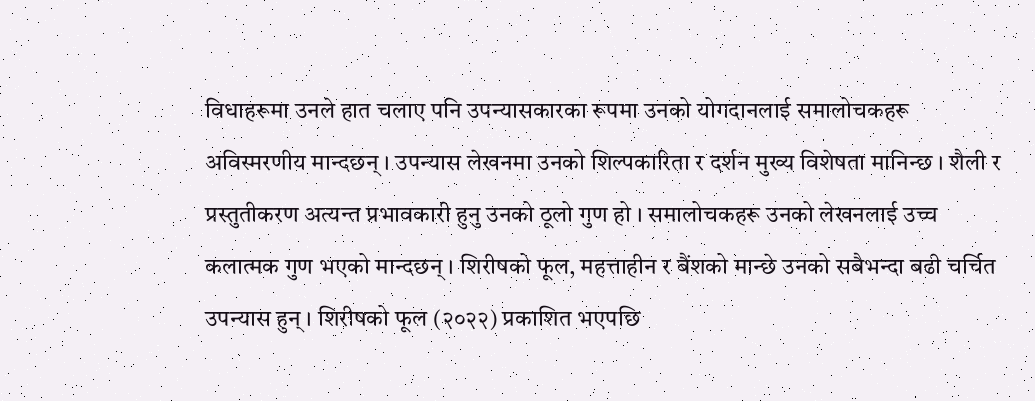विधाहरूमा उनले हात चलाए पनि उपन्यासकारका रूपमा उनको योगदानलाई समालोचकहरू अविस्मरणीय मान्दछन् । उपन्यास लेखनमा उनको शिल्पकारिता र दर्शन मुख्य विशेषता मानिन्छ । शैली र प्रस्तुतीकरण अत्यन्त प्रभावकारी हुनु उनको ठूलो गुण हो । समालोचकहरू उनको लेखनलाई उच्च कलात्मक गुण भएको मान्दछन् । शिरीषको फूल, महत्ताहीन र बैंशको मान्छे उनको सबैभन्दा बढी चर्चित उपन्यास हुन् । शिरीषको फूल (२०२२) प्रकाशित भएपछि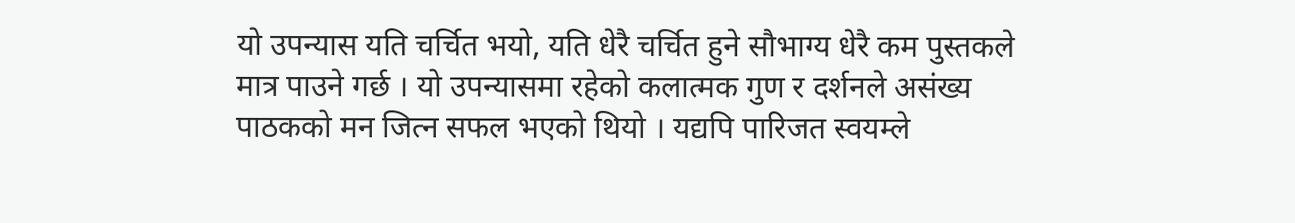यो उपन्यास यति चर्चित भयो, यति धेरै चर्चित हुने सौभाग्य धेरै कम पुस्तकले मात्र पाउने गर्छ । यो उपन्यासमा रहेको कलात्मक गुण र दर्शनले असंख्य पाठकको मन जित्न सफल भएको थियो । यद्यपि पारिजत स्वयम्ले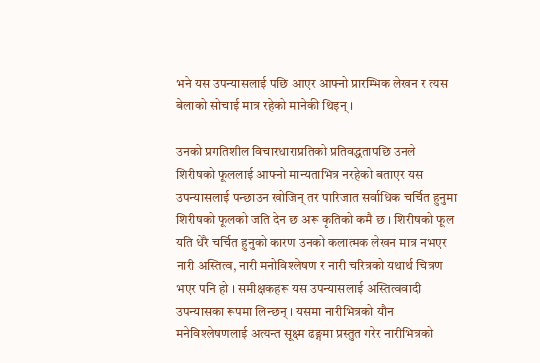भने यस उपन्यासलाई पछि आएर आफ्नो प्रारम्भिक लेखन र त्यस बेलाको सोचाई मात्र रहेको मानेकी थिइन् ।

उनको प्रगतिशील विचारधाराप्रतिको प्रतिवद्धतापछि उनले शिरीषको फूललाई आफ्नो मान्यताभित्र नरहेको बताएर यस उपन्यासलाई पन्छाउन खोजिन् तर पारिजात सर्वाधिक चर्चित हुनुमा शिरीषको फूलको जति देन छ अरू कृतिको कमै छ । शिरीषको फूल यति धेरै चर्चित हुनुको कारण उनको कलात्मक लेखन मात्र नभएर नारी अस्तित्व, नारी मनोविश्लेषण र नारी चरित्रको यथार्थ चित्रण भएर पनि हो । समीक्षकहरू यस उपन्यासलाई अस्तित्ववादी उपन्यासका रूपमा लिन्छन् । यसमा नारीभित्रको यौन मनेविश्लेषणलाई अत्यन्त सूक्ष्म ढङ्गमा प्रस्तुत गरेर नारीभित्रको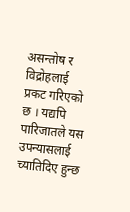असन्तोष र विद्रोहलाई प्रकट गरिएको छ । यद्यपि पारिजातले यस उपन्यासलाई च्यातिदिए हुन्छ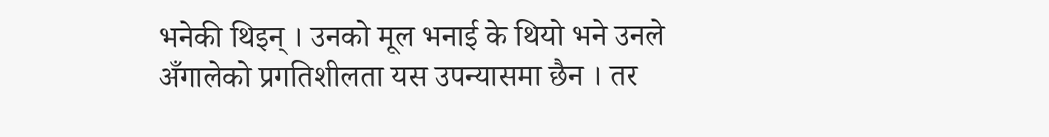भनेकी थिइन् । उनको मूल भनाई के थियो भने उनले अँगालेको प्रगतिशीलता यस उपन्यासमा छैन । तर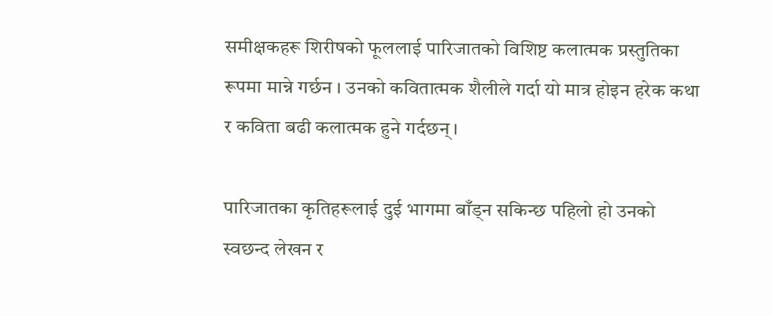समीक्षकहरू शिरीषको फूललाई पारिजातको विशिष्ट कलात्मक प्रस्तुतिका रूपमा मान्ने गर्छन । उनको कवितात्मक शैलीले गर्दा यो मात्र होइन हरेक कथा र कविता बढी कलात्मक हुने गर्दछन् ।

पारिजातका कृतिहरूलाई दुई भागमा बाँड्न सकिन्छ पहिलो हो उनको स्वछन्द लेखन र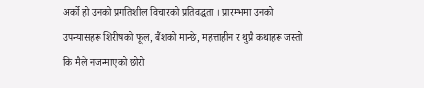अर्को हो उनको प्रगतिशील विचारको प्रतिवद्धता । प्रारम्भमा उनको उपन्यासहरू शिरीषको फूल, बैंशको मान्छे, महत्ताहीन र थुप्रै कथाहरू जस्तो कि मैले नजन्माएको छोरो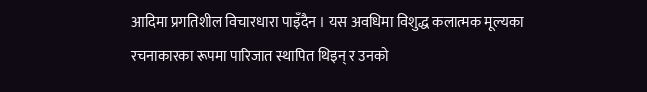आदिमा प्रगतिशील विचारधारा पाइँदैन । यस अवधिमा विशुद्ध कलात्मक मूल्यका रचनाकारका रूपमा पारिजात स्थापित थिइन् र उनको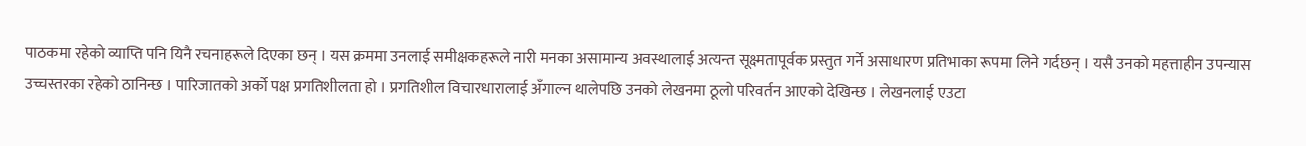पाठकमा रहेको व्याप्ति पनि यिनै रचनाहरूले दिएका छन् । यस क्रममा उनलाई समीक्षकहरूले नारी मनका असामान्य अवस्थालाई अत्यन्त सूक्ष्मतापूर्वक प्रस्तुत गर्ने असाधारण प्रतिभाका रूपमा लिने गर्दछन् । यसै उनको महत्ताहीन उपन्यास उच्चस्तरका रहेको ठानिन्छ । पारिजातको अर्को पक्ष प्रगतिशीलता हो । प्रगतिशील विचारधारालाई अँगाल्न थालेपछि उनको लेखनमा ठूलो परिवर्तन आएको देखिन्छ । लेखनलाई एउटा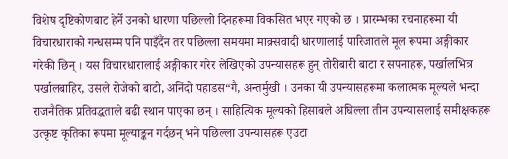विशेष दृष्टिकोणबाट हेर्ने उनको धारणा पछिल्लो दिनहरूमा विकसित भएर गएको छ । प्रारम्भका रचनाहरूमा यी विचारधाराको गन्धसम्म पनि पाइँदैंन तर पछिल्ला समयमा माक्र्सवादी धारणालाई पारिजातले मूल रूपमा अङ्गीकार गरेकी छिन् । यस विचारधारालाई अङ्गीकार गरेर लेखिएको उपन्यासहरू हुन् तोरीबारी बाटा र सपनाहरू, पर्खालभित्र पर्खालबाहिर, उसले रोजेको बाटो, अनिंदो पहाडस“गै, अन्तर्मुखी । उनका यी उपन्यासहरूमा कलात्मक मूल्यले भन्दा राजनैतिक प्रतिवद्धताले बढी स्थान पाएका छन् । साहित्यिक मूल्यको हिसाबले अघिल्ला तीन उपन्यासलाई समीक्षकहरू उत्कृष्ट कृतिका रूपमा मूल्याङ्कन गर्दछन् भने पछिल्ला उपन्यासहरू एउटा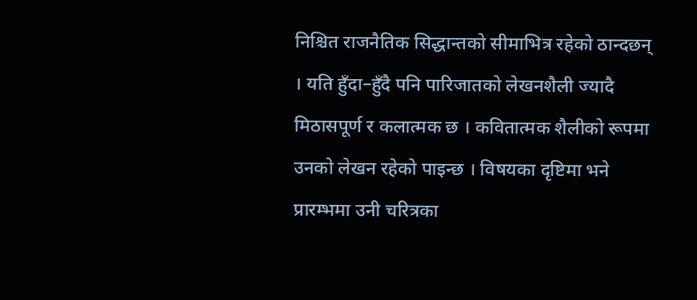निश्चित राजनैतिक सिद्धान्तको सीमाभित्र रहेको ठान्दछन् । यति हुँदा–हुँदै पनि पारिजातको लेखनशैली ज्यादै मिठासपूर्ण र कलात्मक छ । कवितात्मक शैलीको रूपमा उनको लेखन रहेको पाइन्छ । विषयका दृष्टिमा भने प्रारम्भमा उनी चरित्रका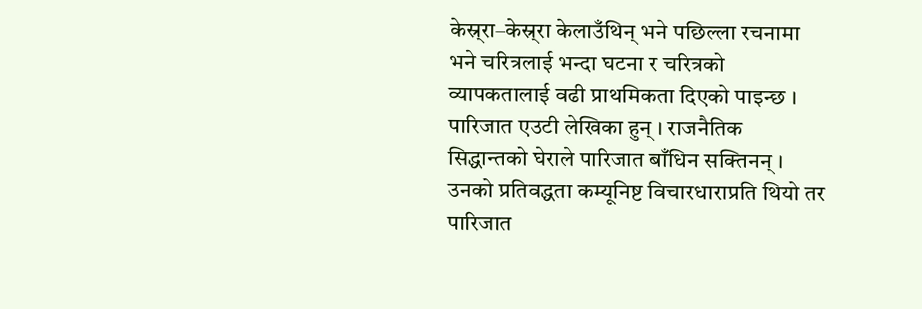केस्र्रा–केस्र्रा केलाउँथिन् भने पछिल्ला रचनामा भने चरित्रलाई भन्दा घटना र चरित्रको व्यापकतालाई वढी प्राथमिकता दिएको पाइन्छ । पारिजात एउटी लेखिका हुन् । राजनैतिक सिद्धान्तको घेराले पारिजात बाँधिन सक्तिनन् । उनको प्रतिवद्धता कम्यूनिष्ट विचारधाराप्रति थियो तर पारिजात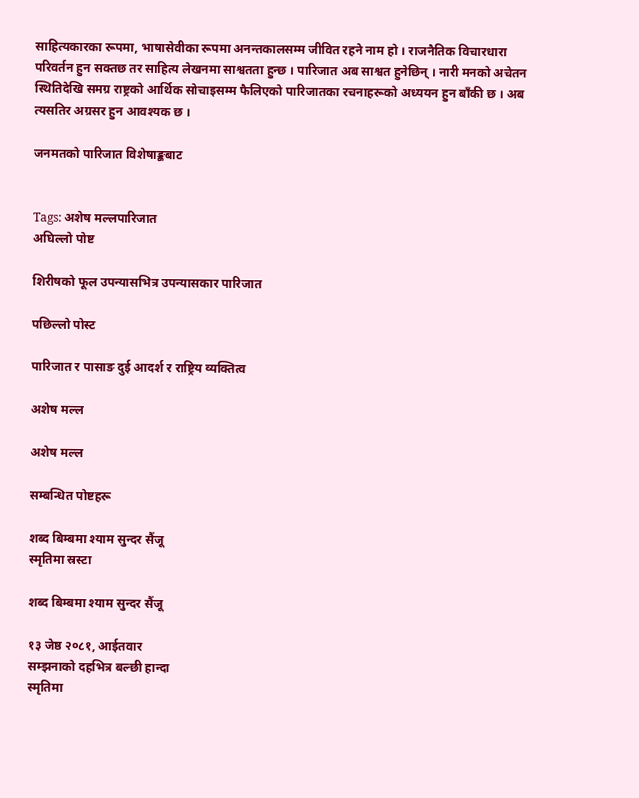साहित्यकारका रूपमा, भाषासेवीका रूपमा अनन्तकालसम्म जीवित रहने नाम हो । राजनैतिक विचारधारा परिवर्तन हुन सक्तछ तर साहित्य लेखनमा साश्वतता हुन्छ । पारिजात अब साश्वत हुनेछिन् । नारी मनको अचेतन स्थितिदेखि समग्र राष्ट्रको आर्थिक सोचाइसम्म फैलिएको पारिजातका रचनाहरूको अध्ययन हुन बाँकी छ । अब त्यसतिर अग्रसर हुन आवश्यक छ ।

जनमतको पारिजात विशेषाङ्कबाट


Tags: अशेष मल्लपारिजात
अघिल्लो पोष्ट

शिरीषको फूल उपन्यासभित्र उपन्यासकार पारिजात

पछिल्लो पोस्ट

पारिजात र पासाङ दुई आदर्श र राष्ट्रिय व्यक्तित्व

अशेष मल्ल

अशेष मल्ल

सम्बन्धित पोष्टहरू

शब्द बिम्बमा श्याम सुन्दर सैंजू
स्मृतिमा स्रस्टा

शब्द बिम्बमा श्याम सुन्दर सैंजू

१३ जेष्ठ २०८१, आईतवार
सम्झनाको दहभित्र बल्छी हान्दा
स्मृतिमा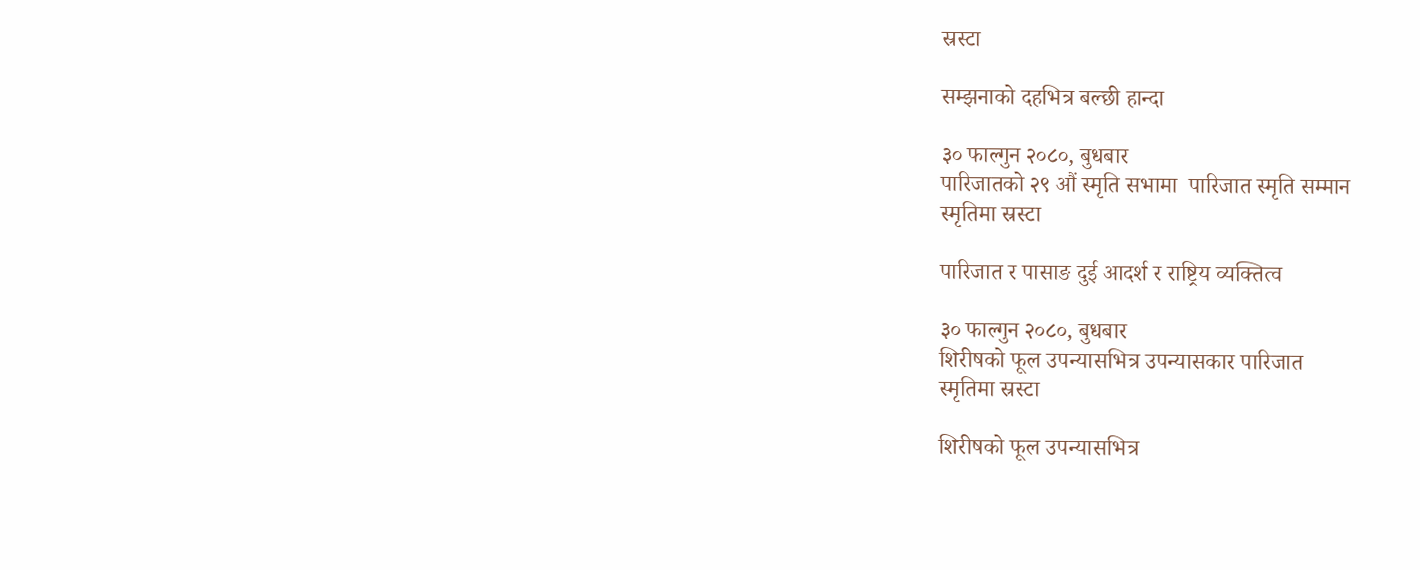स्रस्टा

सम्झनाको दहभित्र बल्छी हान्दा

३० फाल्गुन २०८०, बुधबार
पारिजातको २९ औं स्मृति सभामा  पारिजात स्मृति सम्मान
स्मृतिमा स्रस्टा

पारिजात र पासाङ दुई आदर्श र राष्ट्रिय व्यक्तित्व

३० फाल्गुन २०८०, बुधबार
शिरीषको फूल उपन्यासभित्र उपन्यासकार पारिजात
स्मृतिमा स्रस्टा

शिरीषको फूल उपन्यासभित्र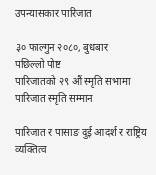उपन्यासकार पारिजात

३० फाल्गुन २०८०, बुधबार
पछिल्लो पोष्ट
पारिजातको २९ औं स्मृति सभामा  पारिजात स्मृति सम्मान

पारिजात र पासाङ दुई आदर्श र राष्ट्रिय व्यक्तित्व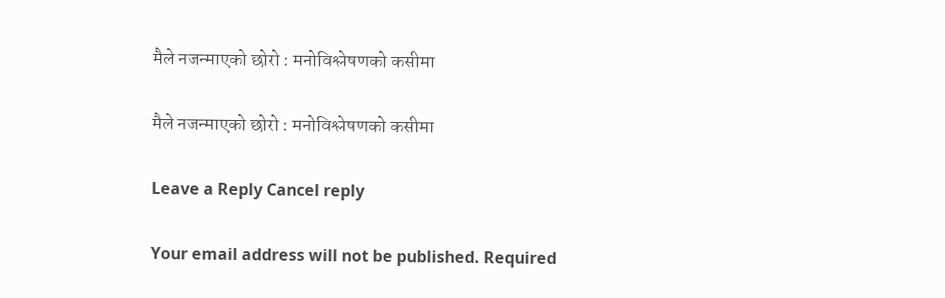मैले नजन्माएको छोरो : मनोविश्लेषणको कसीमा

मैले नजन्माएको छोरो : मनोविश्लेषणको कसीमा

Leave a Reply Cancel reply

Your email address will not be published. Required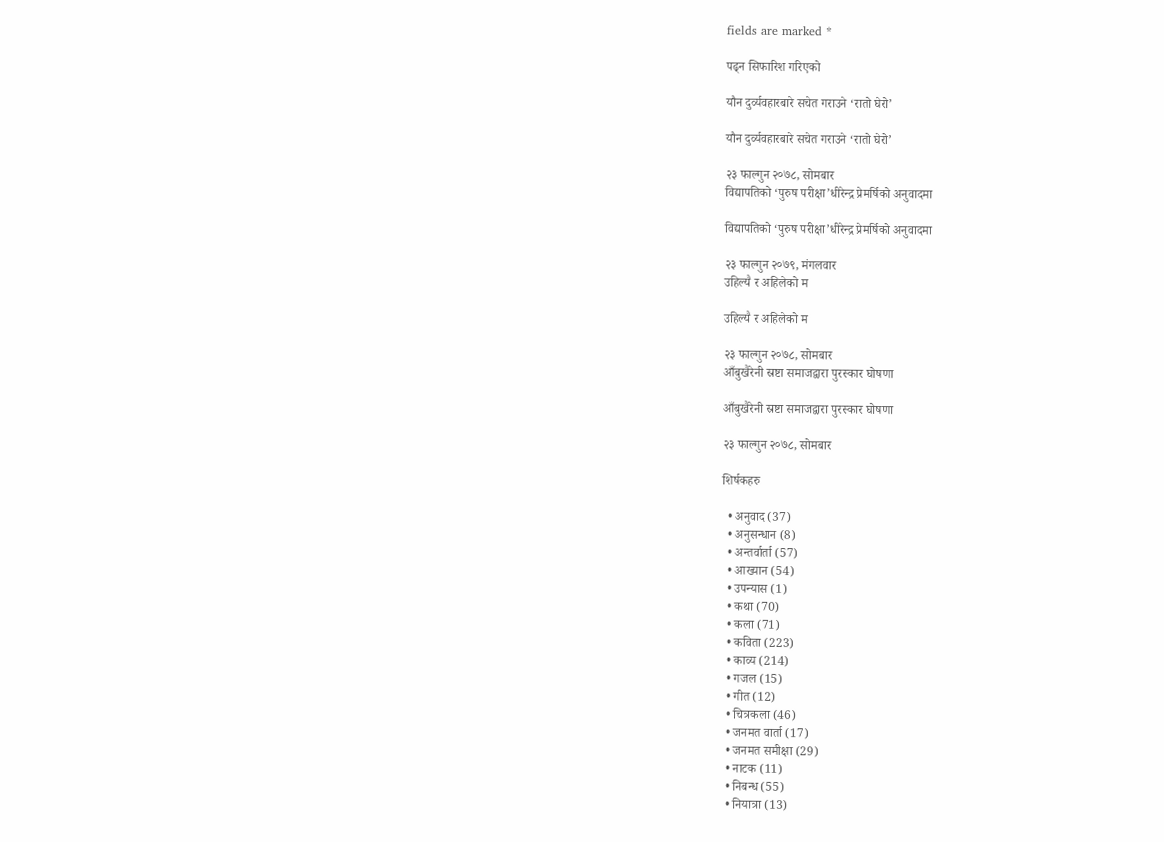fields are marked *

पढ्न सिफारिश गरिएको

यौन दुर्व्यवहारबारे सचेत गराउने ‘रातो घेरो’

यौन दुर्व्यवहारबारे सचेत गराउने ‘रातो घेरो’

२३ फाल्गुन २०७८, सोमबार
विद्यापतिको ‘पुरुष परीक्षा’धीरेन्द्र प्रेमर्षिको अनुवादमा

विद्यापतिको ‘पुरुष परीक्षा’धीरेन्द्र प्रेमर्षिको अनुवादमा

२३ फाल्गुन २०७९, मंगलवार
उहिल्यै र अहिलेको म

उहिल्यै र अहिलेको म

२३ फाल्गुन २०७८, सोमबार
आँबुखैरेनी स्रष्टा समाजद्वारा पुरस्कार घोषणा

आँबुखैरेनी स्रष्टा समाजद्वारा पुरस्कार घोषणा

२३ फाल्गुन २०७८, सोमबार

शिर्षकहरु

  • अनुवाद (37)
  • अनुसन्धान (8)
  • अन्तर्वार्ता (57)
  • आख्यान (54)
  • उपन्यास (1)
  • कथा (70)
  • कला (71)
  • कविता (223)
  • काव्य (214)
  • गजल (15)
  • गीत (12)
  • चित्रकला (46)
  • जनमत वार्ता (17)
  • जनमत समीक्षा (29)
  • नाटक (11)
  • निबन्ध (55)
  • नियात्रा (13)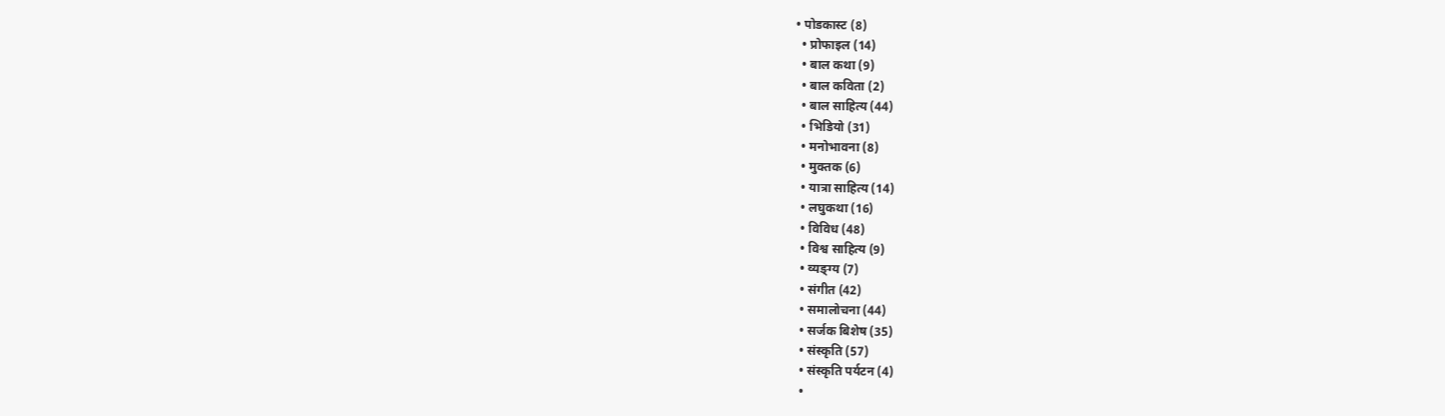• पोडकास्ट (8)
  • प्रोफाइल (14)
  • बाल कथा (9)
  • बाल कविता (2)
  • बाल साहित्य (44)
  • भिडियो (31)
  • मनोभावना (8)
  • मुक्तक (6)
  • यात्रा साहित्य (14)
  • लघुकथा (16)
  • विविध (48)
  • विश्व साहित्य (9)
  • व्यङ्ग्य (7)
  • संगीत (42)
  • समालोचना (44)
  • सर्जक बिशेष (35)
  • संस्कृति (57)
  • संस्कृति पर्यटन (4)
  •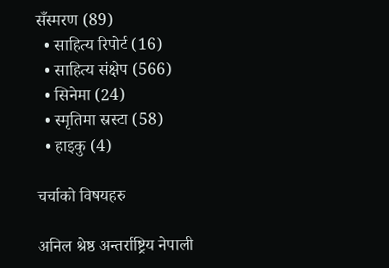सँस्मरण (89)
  • साहित्य रिपोर्ट (16)
  • साहित्य संक्षेप (566)
  • सिनेमा (24)
  • स्मृतिमा स्रस्टा (58)
  • हाइकु (4)

चर्चाको विषयहरु

अनिल श्रेष्ठ अन्तर्राष्ट्रिय नेपाली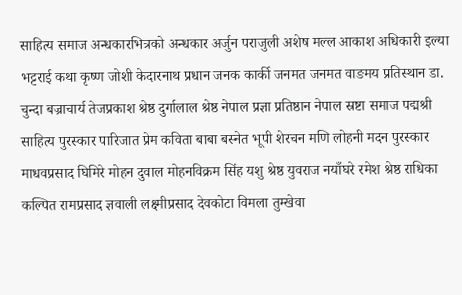साहित्य समाज अन्धकारभित्रको अन्धकार अर्जुन पराजुली अशेष मल्ल आकाश अधिकारी इल्या भट्टराई कथा कृष्ण जोशी केदारनाथ प्रधान जनक कार्की जनमत जनमत वाङमय प्रतिस्थान डा. चुन्दा बज्राचार्य तेजप्रकाश श्रेष्ठ दुर्गालाल श्रेष्ठ नेपाल प्रज्ञा प्रतिष्ठान नेपाल स्रष्टा समाज पद्मश्री साहित्य पुरस्कार पारिजात प्रेम कविता बाबा बस्नेत भूपी शेरचन मणि लोहनी मदन पुरस्कार माधवप्रसाद घिमिरे मोहन दुवाल मोहनविक्रम सिंह यशु श्रेष्ठ युवराज नयाँघरे रमेश श्रेष्ठ राधिका कल्पित रामप्रसाद ज्ञवाली लक्ष्मीप्रसाद देवकोटा विमला तुम्खेवा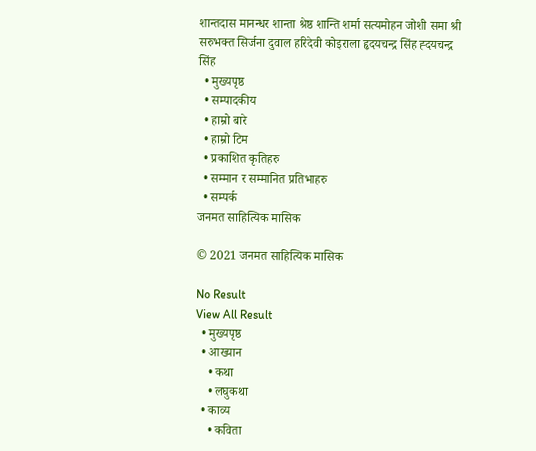शान्तदास मानन्धर शान्ता श्रेष्ठ शान्ति शर्मा सत्यमोहन जोशी समा श्री सरुभक्त सिर्जना दुवाल हरिदेवी कोइराला हृदयचन्द्र सिंह ह्दयचन्द्र सिंह
  • मुख्यपृष्ठ
  • सम्पादकीय
  • हाम्रो बारे
  • हाम्रो टिम
  • प्रकाशित कृतिहरु
  • सम्मान र सम्मानित प्रतिभाहरु
  • सम्पर्क
जनमत साहित्यिक मासिक

© 2021 जनमत साहित्यिक मासिक

No Result
View All Result
  • मुख्यपृष्ठ
  • आख्यान
    • कथा
    • लघुकथा
  • काव्य
    • कविता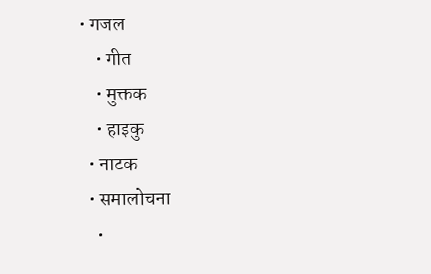• गजल
    • गीत
    • मुक्तक
    • हाइकु
  • नाटक
  • समालोचना
    •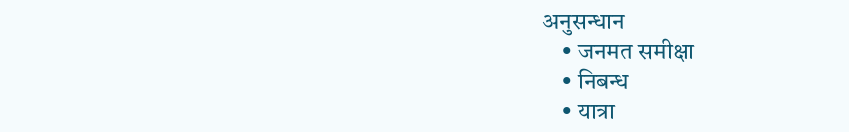अनुसन्धान
    • जनमत समीक्षा
    • निबन्ध
    • यात्रा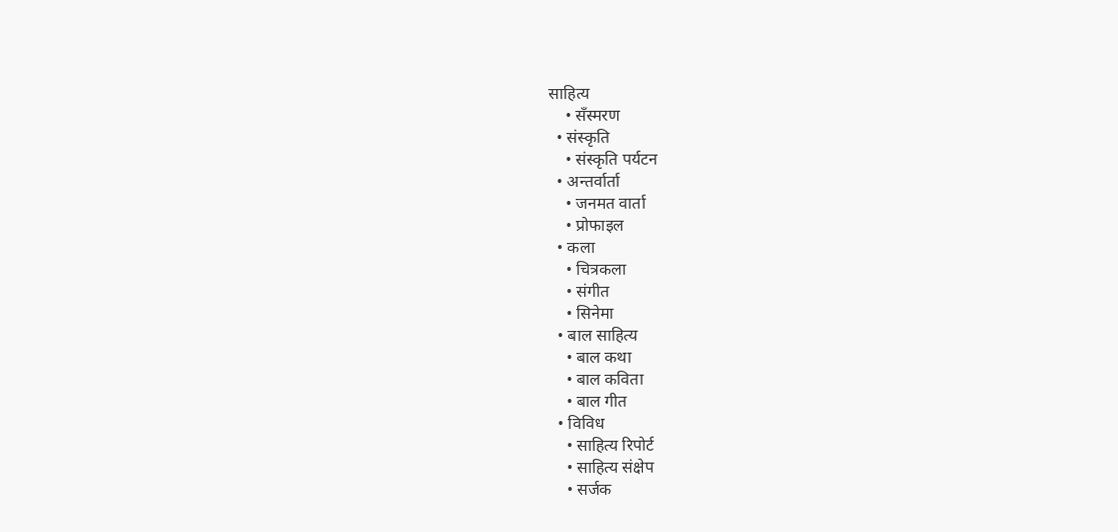साहित्य
    • सँस्मरण
  • संस्कृति
    • संस्कृति पर्यटन
  • अन्तर्वार्ता
    • जनमत वार्ता
    • प्रोफाइल
  • कला
    • चित्रकला
    • संगीत
    • सिनेमा
  • बाल साहित्य
    • बाल कथा
    • बाल कविता
    • बाल गीत
  • विविध
    • साहित्य रिपोर्ट
    • साहित्य संक्षेप
    • सर्जक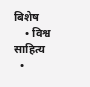बिशेष
    • विश्व साहित्य
  •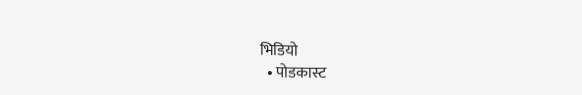भिडियो
  • पोडकास्ट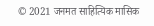© 2021 जनमत साहित्यिक मासिक